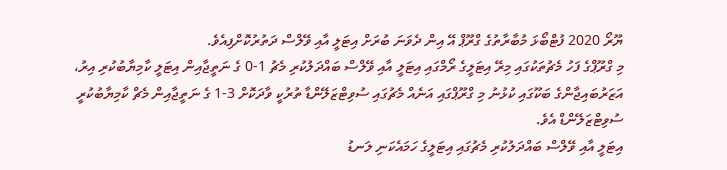ޔޫރޯ 2020 ފުޓްބޯޅަ މުބާރާތުގެ ގްރޫޕް އޭ އިން ދެވަނަ ބުރަށް އިޓަލީ އާއި ވޭލްސް ދަތުރުކޮށްފިއެވެ.
މި ގްރޫޕްގެ ފަހު މެޗުތަކުގައި މިރޭ އިޓަލީގެ ރޯމްގައި އިޓަލީ އާއި ވޭލްސް ބައްދަލުކުރި މެޗު 1-0 ގެ ނަތީޖާއިން އިޓަލީ ކާމިޔާބުކުރި އިރު، އަޒަރުބައިޖާންގެ ބަކޫގައި ކުޅުނު މި ގްރޫޕްގައި އަނެއް މެޗުގައި ސުވިޓްޒަލޭންޑާ ތުރުކީ ވާދަކޮށް 3-1 ގެ ނަތީޖާއިން މެޗް ކާމިޔާބުކުރީ ސުވިޓްޒަލޭންޑް އެވެ.
އިޓަލީ އާއި ވޭލްސް ބައްދަލުކުރި މެޗުގައި އިޓަލީގެ ހަމައެކަނި ލަނޑު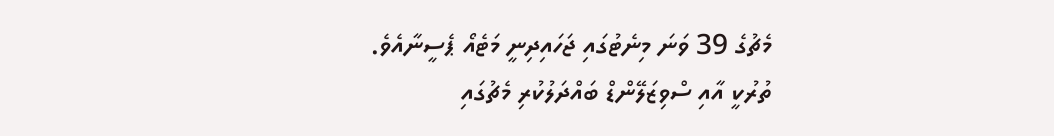މެޗުގެ 39 ވަނަ މިނެޓުގައި ޖަހައިދިނީ މަޓެއޯ ޕެސީނާއެވެ.
ތުރުކީ އާއި ސްވިޒަލޭންޑް ބައްދަލުކުރި މެޗުގައި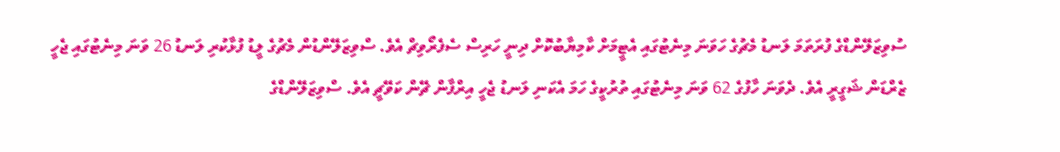ސުވިޒަލޭންޑްގެ ފުރަތަމަ ލަނޑު މެޗުގެ ހަވަނަ މިނެޓުގައި އެޓީމަށް ކާމިޔާބުކޮށް ދިނީ ހަރިސް ސެފެރޯވިޗް އެވެ. ސްވިޒަލޭންޑުން މެޗުގެ ލީޑު ފުޅާކުރި ލަނޑު 26 ވަނަ މިނެޓުގައި ޖެހީ ޒެރްޑަން ޝަގީރީ އެވެ. ދެވަނަ ހާފުގެ 62 ވަނަ މިނެޓުގައި ތުރުކީގެ ހަމަ އެކަނި ލަނޑު ޖެހީ އިރްފާން ޗޭން ކަވޭޗީ އެވެ. ސްވިޒަލޭންޑްގެ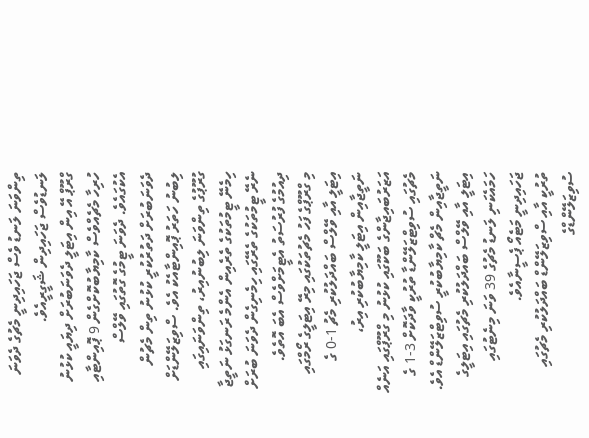ތިންވަނަ ލަނޑު ވެސް ޖަހައިދިނީ މެޗުގެ ދެވަނަ ލަނޑުވެސް ޖަހައިދިން ޝަގީރީއެވެ.
ގްރޫޕް އޭ އިން އިޓަލީ ދެވަނަބުރަށް ދިޔައީ ކުޅުނު ހުރިހާ މެޗެއްވެސް ކާމިޔާބުކޮށްގެން 9 ޕޮއިންޓާއި އެކުގައެވެ. ދެވަނަ ޓީމުގެ ގޮތުގައި ވޭލްސް ދެވަނަބުރަށް ދަތުރުކުރީ ކުޅުނު ތިން މެޗުން ލިބުނު ހަތަރު ޕޮއިންޓާއެކު އެވެ. ސްވިޒަލޭންޑަށް ގުރޫޕުގެ ތިންވަނަ ލިބުނުއިރު، ތިންވަނައިގައި ހިމެނޭ ޓީމުތަކުގެ ތެރެއިން އެންމެ ރަނގަޅު ނަތީޖާ ނެރޭ ޓީމުތަކުގެ ތެރޭގައި ހިމެނިގެން ދެވަނަ ބުރަށް ދިއުމުގެ ފުރުސަތު އެޓީމަށްވެސް އެބަ އޮތެވެ.
މި ގްރޫޕްގެ ފަހު މެޗުތަކުގައި މިރޭ އިޓަލީގެ ރޯމްގައި އިޓަލީ އާއި ވޭލްސް ބައްދަލުކުރި މެޗު 1-0 ގެ ނަތީޖާއިން އިޓަލީ ކާމިޔާބުކުރި އިރު، އަޒަރުބައިޖާންގެ ބަކޫގައި ކުޅުނު މި ގްރޫޕްގައި އަނެއް މެޗުގައި ސުވިޓްޒަލޭންޑާ ތުރުކީ ވާދަކޮށް 3-1 ގެ ނަތީޖާއިން މެޗް ކާމިޔާބުކުރީ ސުވިޓްޒަލޭންޑް އެވެ.
އިޓަލީ އާއި ވޭލްސް ބައްދަލުކުރި މެޗުގައި އިޓަލީގެ ހަމައެކަނި ލަނޑު މެޗުގެ 39 ވަނަ މިނެޓުގައި ޖަހައިދިނީ މަޓެއޯ ޕެސީނާއެވެ.
ތުރުކީ އާއި ސްވިޒަލޭންޑް ބައްދަލުކުރި މެޗުގައި ސުވިޒަލޭންޑްގެ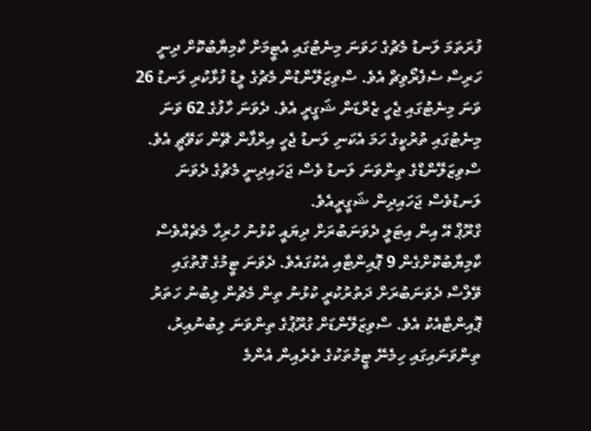ފުރަތަމަ ލަނޑު މެޗުގެ ހަވަނަ މިނެޓުގައި އެޓީމަށް ކާމިޔާބުކޮށް ދިނީ ހަރިސް ސެފެރޯވިޗް އެވެ. ސްވިޒަލޭންޑުން މެޗުގެ ލީޑު ފުޅާކުރި ލަނޑު 26 ވަނަ މިނެޓުގައި ޖެހީ ޒެރްޑަން ޝަގީރީ އެވެ. ދެވަނަ ހާފުގެ 62 ވަނަ މިނެޓުގައި ތުރުކީގެ ހަމަ އެކަނި ލަނޑު ޖެހީ އިރްފާން ޗޭން ކަވޭޗީ އެވެ. ސްވިޒަލޭންޑްގެ ތިންވަނަ ލަނޑު ވެސް ޖަހައިދިނީ މެޗުގެ ދެވަނަ ލަނޑުވެސް ޖަހައިދިން ޝަގީރީއެވެ.
ގްރޫޕް އޭ އިން އިޓަލީ ދެވަނަބުރަށް ދިޔައީ ކުޅުނު ހުރިހާ މެޗެއްވެސް ކާމިޔާބުކޮށްގެން 9 ޕޮއިންޓާއި އެކުގައެވެ. ދެވަނަ ޓީމުގެ ގޮތުގައި ވޭލްސް ދެވަނަބުރަށް ދަތުރުކުރީ ކުޅުނު ތިން މެޗުން ލިބުނު ހަތަރު ޕޮއިންޓާއެކު އެވެ. ސްވިޒަލޭންޑަށް ގުރޫޕުގެ ތިންވަނަ ލިބުނުއިރު، ތިންވަނައިގައި ހިމެނޭ ޓީމުތަކުގެ ތެރެއިން އެންމެ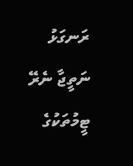ރަނގަޅު ނަތީޖާ ނެރޭ ޓީމުތަކުގެ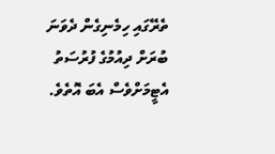ތެރޭގައި ހިމެނިގެން ދެވަނަ ބުރަށް ދިއުމުގެ ފުރުސަތު އެޓީމަށްވެސް އެބަ އޮތެވެ.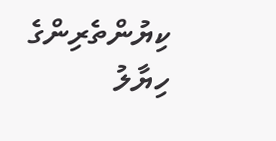ކިޔުންތެރިންގެ ހިޔާލު